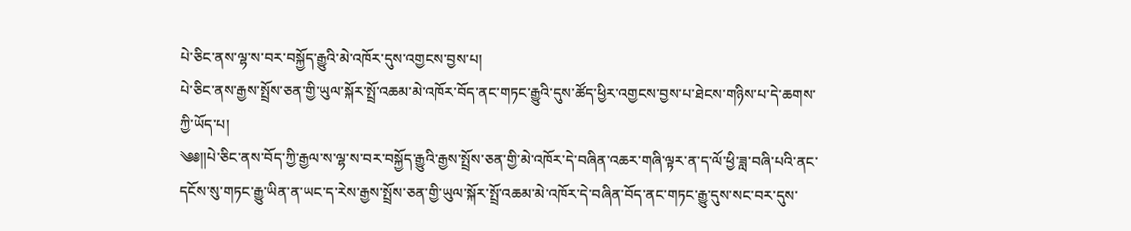པེ་ཅིང་ནས་ལྷ་ས་བར་བསྐྱོད་རྒྱུའི་མེ་འཁོར་དུས་འགྱངས་བྱས་པ།
པེ་ཅིང་ནས་རྒྱས་སྤྲོས་ཅན་གྱི་ཡུལ་སྐོར་སྤྲོ་འཆམ་མེ་འཁོར་བོད་ནང་གཏང་རྒྱུའི་དུས་ཚོད་ཕྱིར་འགྱངས་བྱས་པ་ཐེངས་གཉིས་པ་དེ་ཆགས་ཀྱི་ཡོད་པ།
༄༅༎པེ་ཅིང་ནས་བོད་ཀྱི་རྒྱལ་ས་ལྷ་ས་བར་བསྐྱོད་རྒྱུའི་རྒྱས་སྤྲོས་ཅན་གྱི་མེ་འཁོར་དེ་བཞིན་འཆར་གཞི་ལྟར་ན་ད་ལོ་ཕྱི་ཟླ་བཞི་པའི་ནང་དངོས་སུ་གཏང་རྒྱུ་ཡིན་ན་ཡང་ད་རེས་རྒྱས་སྤྲོས་ཅན་གྱི་ཡུལ་སྐོར་སྤྲོ་འཆམ་མེ་འཁོར་དེ་བཞིན་བོད་ནང་གཏང་རྒྱུ་དུས་སང་བར་དུས་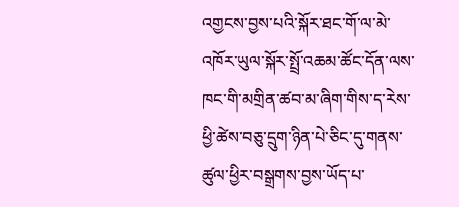འགྱངས་བྱས་པའི་སྐོར་ཐང་གོ་ལ་མེ་འཁོར་ཡུལ་སྐོར་སྤྲོ་འཆམ་ཚོང་དོན་ལས་ཁང་གི་མགྲིན་ཚབ་མ་ཞིག་གིས་ད་རེས་ཕྱི་ཚེས་བཅུ་དྲུག་ཉིན་པེ་ཅིང་དུ་གནས་ཚུལ་ཕྱིར་བསྒྲགས་བྱས་ཡོད་པ་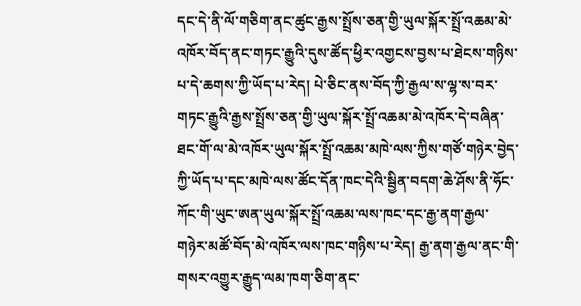དང་དེ་ནི་ལོ་གཅིག་ནང་ཚུང་རྒྱས་སྤྲོས་ཅན་གྱི་ཡུལ་སྐོར་སྤྲོ་འཆམ་མེ་འཁོར་བོད་ནང་གཏང་རྒྱུའི་དུས་ཚོད་ཕྱིར་འགྱངས་བྱས་པ་ཐེངས་གཉིས་པ་དེ་ཆགས་ཀྱི་ཡོད་པ་རེད། པེ་ཅིང་ནས་བོད་ཀྱི་རྒྱལ་ས་ལྷ་ས་བར་གཏང་རྒྱུའི་རྒྱས་སྤྲོས་ཅན་གྱི་ཡུལ་སྐོར་སྤྲོ་འཆམ་མེ་འཁོར་དེ་བཞིན་ཐང་གོ་ལ་མེ་འཁོར་ཡུལ་སྐོར་སྤྲོ་འཆམ་མཁེ་ལས་ཀྱིས་གཙོ་གཉེར་བྱེད་ཀྱི་ཡོད་པ་དང་མཁེ་ལས་ཚོང་དོན་ཁང་དེའི་སྦྱིན་བདག་ཆེ་ཤོས་ནི་ཧོང་ཀོང་གི་ཡུང་ཨན་ཡུལ་སྐོར་སྤྲོ་འཆམ་ལས་ཁང་དང་རྒྱ་ནག་རྒྱལ་གཉེར་མཚོ་བོད་མེ་འཁོར་ལས་ཁང་གཉིས་པ་རེད། རྒྱ་ནག་རྒྱལ་ནང་གི་གསར་འགྱུར་རྒྱུད་ལམ་ཁག་ཅིག་ནང་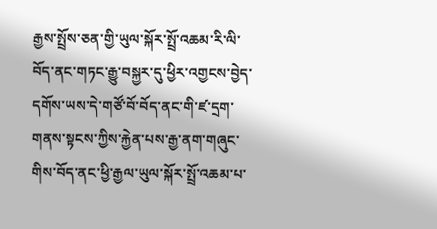རྒྱས་སྤྲོས་ཅན་གྱི་ཡུལ་སྐོར་སྤྲོ་འཆམ་རི་ལི་བོད་ནང་གཏང་རྒྱུ་བསྐྱར་དུ་ཕྱིར་འགྱངས་བྱེད་དགོས་ཡས་དེ་གཙོ་བོ་བོད་ནང་གི་ཛ་དྲག་གནས་སྟངས་ཀྱིས་རྐྱེན་པས་རྒྱ་ནག་གཞུང་གིས་བོད་ནང་ཕྱི་རྒྱལ་ཡུལ་སྐོར་སྤྲོ་འཆམ་པ་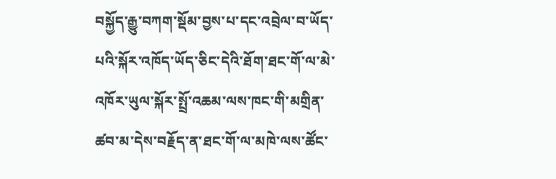བསྐྱོད་རྒྱུ་བཀག་སྡོམ་བྱས་པ་དང་འབྲེལ་བ་ཡོད་པའི་སྐོར་འཁོད་ཡོད་ཅིང་དེའི་ཐོག་ཐང་གོ་ལ་མེ་འཁོར་ཡུལ་སྐོར་སྤྲོ་འཆམ་ལས་ཁང་གི་མགྲིན་ཚབ་མ་དེས་བརྗོད་ན་ཐང་གོ་ལ་མཁེ་ལས་ཚོང་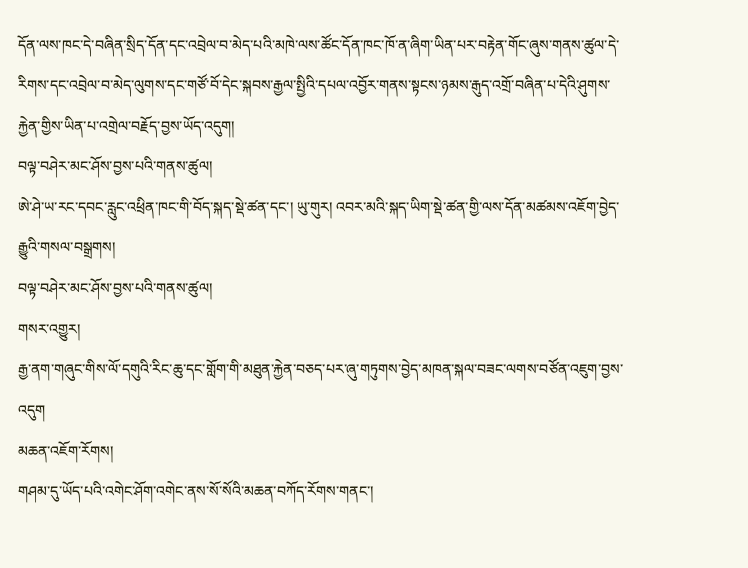དོན་ལས་ཁང་དེ་བཞིན་སྲིད་དོན་དང་འབྲེལ་བ་མེད་པའི་མཁེ་ལས་ཚོང་དོན་ཁང་ཁོ་ན་ཞིག་ཡིན་པར་བརྟེན་གོང་ཞུས་གནས་ཚུལ་དེ་རིགས་དང་འབྲེལ་བ་མེད་ལུགས་དང་གཙོ་བོ་དེང་སྐབས་རྒྱལ་སྤྱིའི་དཔལ་འབྱོར་གནས་སྟངས་ཉམས་རྒུད་འགྲོ་བཞིན་པ་དེའི་ཤུགས་རྐྱེན་གྱིས་ཡིན་པ་འགྲེལ་བརྗོད་བྱས་ཡོད་འདུག།
བལྟ་བཤེར་མང་ཤོས་བྱས་པའི་གནས་ཚུལ།
ཨེ་ཤེ་ཡ་རང་དབང་རླུང་འཕྲིན་ཁང་གི་བོད་སྐད་སྡེ་ཚན་དང་། ཡུ་གུར། འབར་མའི་སྐད་ཡིག་སྡེ་ཚན་གྱི་ལས་དོན་མཚམས་འཇོག་བྱེད་རྒྱུའི་གསལ་བསྒྲགས།
བལྟ་བཤེར་མང་ཤོས་བྱས་པའི་གནས་ཚུལ།
གསར་འགྱུར།
རྒྱ་ནག་གཞུང་གིས་ལོ་དགུའི་རིང་ཆུ་དང་གློག་གི་མཐུན་རྐྱེན་བཅད་པར་ཞུ་གཏུགས་བྱེད་མཁན་སྐལ་བཟང་ལགས་བཙོན་འཇུག་བྱས་འདུག
མཆན་འཇོག་རོགས།
གཤམ་དུ་ཡོད་པའི་འགེང་ཤོག་འགེང་ནས་སོ་སོའི་མཆན་བཀོད་རོགས་གནང་།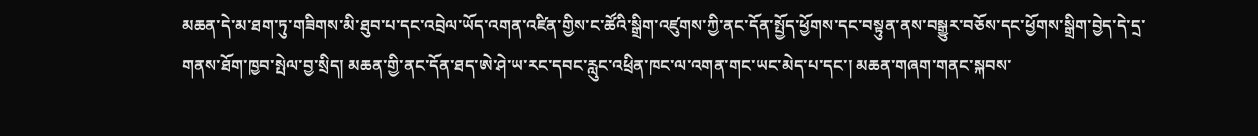མཆན་དེ་མ་ཐག་ཏུ་གཟིགས་མི་ཐུབ་པ་དང་འབྲེལ་ཡོད་འགན་འཛིན་གྱིས་ང་ཚོའི་སྒྲིག་འཛུགས་ཀྱི་ནང་དོན་སྤྱོད་ཕྱོགས་དང་བསྟུན་ནས་བསྒྱུར་བཅོས་དང་ཕྱོགས་སྒྲིག་བྱེད་དེ་དྲ་གནས་ཐོག་ཁྱབ་སྤེལ་བྱ་སྲིད། མཆན་གྱི་ནང་དོན་ཐད་ཨེ་ཤེ་ཡ་རང་དབང་རླུང་འཕྲིན་ཁང་ལ་འགན་གང་ཡང་མེད་པ་དང་། མཆན་གཞག་གནང་སྐབས་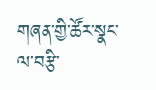གཞན་གྱི་ཚོར་སྣང་ལ་བརྩི་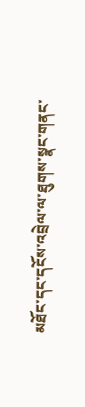མཐོང་དང་དངོས་འབྲེལ་ལ་ཐུགས་སྣང་གནང་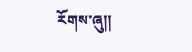རོགས་ཞུ༎